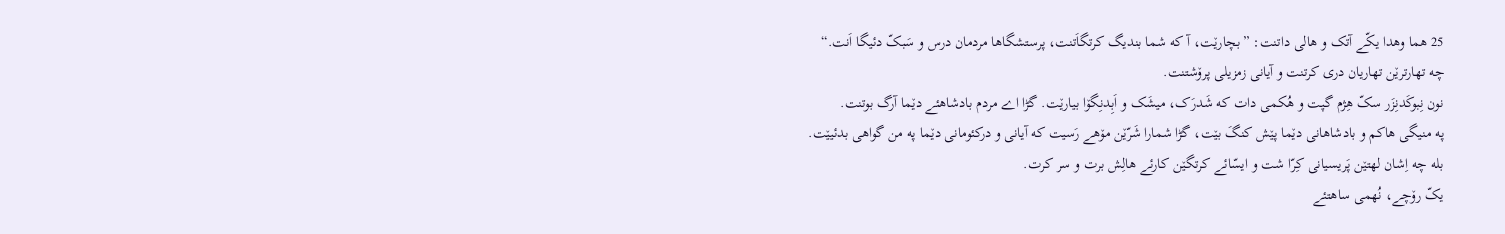25 هما وهدا یکّے آتک و هالی داتنت: ”بچارێت، آ که شما بندیگ کرتگاَتنت، پرستشگاها مردمان درس و سَبکّ دئیگا اَنت.“
چه تهارترێن تهاریان دری کرتنت و آیانی زمزیلی پرۆشتنت.
نون نِبوکَدنِزَر سکّ هِژم گپت و هُکمی دات که شَدرَک، میشَک و اَبِدنِگۆا بیارێت. گڑا اے مردم بادشاهئے دێما آرگ بوتنت.
په منیگی هاکم و بادشاهانی دێما پێش کنگَ بێت، گڑا شمارا شَرّێن مۆهے رَسیت که آیانی و درکئومانی دێما په من گواهی بدئیێت.
بله چه اِشان لهتێن پَریسیانی کِرّا شت و ایسّائے کرتگێن کارئے هالِش برت و سر کرت.
یکّ رۆچے، نُهمی ساهتئے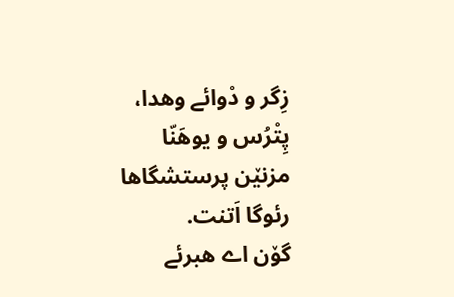زِگر و دْوائے وهدا، پِتْرُس و یوهَنّا مزنێن پرستشگاها رئوگا اَتنت.
گۆن اے هبرئے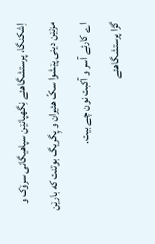اِشکنگا، پرستشگاهئے نِگهپانێن سپاهیگانی سرۆک و مزنێن دینی پێشوا سکّ هئیران و پِگریگ بوتنت که بارێن اے کارئے آسر و آکبت نون چے بیت.
گڑا پرستشگاهئے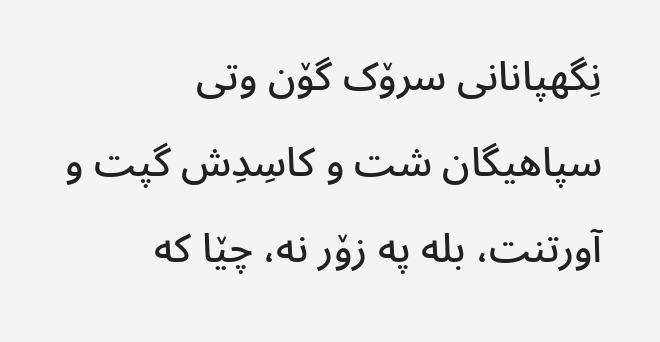نِگهپانانی سرۆک گۆن وتی سپاهیگان شت و کاسِدِش گپت و آورتنت، بله په زۆر نه، چێا که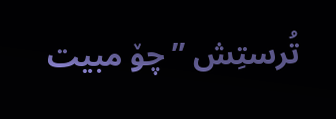تُرستِش ”چۆ مبیت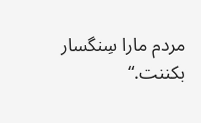مردم مارا سِنگسار بکننت.“